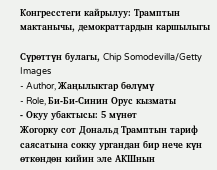Конгресстеги кайрылуу: Трамптын мактанычы, демократтардын каршылыгы

Сүрөттүн булагы, Chip Somodevilla/Getty Images
- Author, Жаңылыктар бөлүмү
- Role, Би-Би-Синин Орус кызматы
- Окуу убактысы: 5 мүнөт
Жогорку сот Дональд Трамптын тариф саясатына сокку ургандан бир нече күн өткөндөн кийин эле АКШнын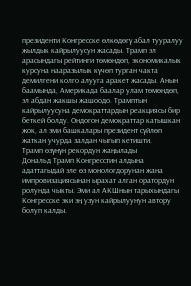президенти Конгресске өлкөдөгү абал тууралуу жылдык кайрылуусун жасады. Трамп эл арасындагы рейтинги төмөндөп, экономикалык курсуна нааразылык күчөп турган чакта демилгени колго алууга аракет жасады. Анын баамында, Америкада баалар улам төмөндөп, эл абдан жакшы жашоодо. Трамптын кайрылуусуна демократтардын реакциясы бир беткей болду. Ондогон демократтар катышкан жок, ал эми башкалары президент сүйлөп жаткан учурда залдан чыгып кетишти.
Трамп өзүнүн рекордун жаңылады
Дональд Трамп Конгресстин алдына адаттагыдай эле өз монологдорунан жана импровизациясынан ырахат алган оратордун ролунда чыкты. Эми ал АКШнын тарыхындагы Конгресске эки эң узун кайрылуунун автору болуп калды.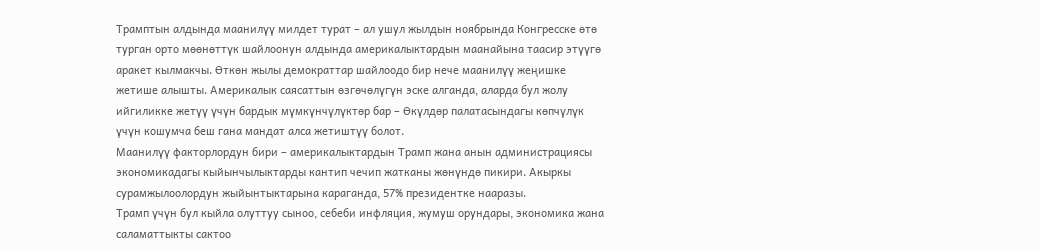Трамптын алдында маанилүү милдет турат – ал ушул жылдын ноябрында Конгресске өтө турган орто мөөнөттүк шайлоонун алдында америкалыктардын маанайына таасир этүүгө аракет кылмакчы. Өткөн жылы демократтар шайлоодо бир нече маанилүү жеңишке жетише алышты. Америкалык саясаттын өзгөчөлүгүн эске алганда, аларда бул жолу ийгиликке жетүү үчүн бардык мүмкүнчүлүктөр бар – Өкүлдөр палатасындагы көпчүлүк үчүн кошумча беш гана мандат алса жетиштүү болот.
Маанилүү факторлордун бири – америкалыктардын Трамп жана анын администрациясы экономикадагы кыйынчылыктарды кантип чечип жатканы жөнүндө пикири. Акыркы сурамжылоолордун жыйынтыктарына караганда, 57% президентке нааразы.
Трамп үчүн бул кыйла олуттуу сыноо, себеби инфляция, жумуш орундары, экономика жана саламаттыкты сактоо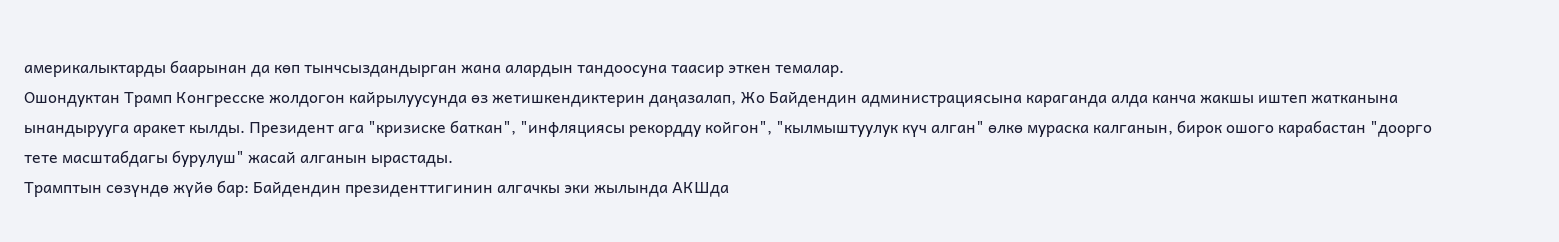америкалыктарды баарынан да көп тынчсыздандырган жана алардын тандоосуна таасир эткен темалар.
Ошондуктан Трамп Конгресске жолдогон кайрылуусунда өз жетишкендиктерин даңазалап, Жо Байдендин администрациясына караганда алда канча жакшы иштеп жатканына ынандырууга аракет кылды. Президент ага "кризиске баткан", "инфляциясы рекордду койгон", "кылмыштуулук күч алган" өлкө мураска калганын, бирок ошого карабастан "доорго тете масштабдагы бурулуш" жасай алганын ырастады.
Трамптын сөзүндө жүйө бар: Байдендин президенттигинин алгачкы эки жылында АКШда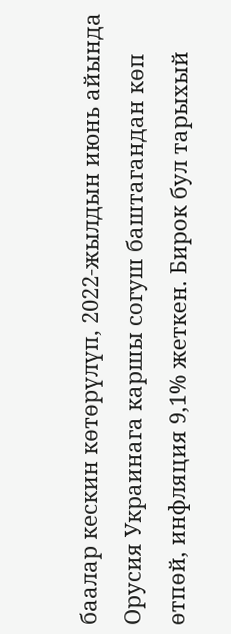баалар кескин көтөрүлүп, 2022-жылдын июнь айында Орусия Украинага каршы согуш баштагандан көп өтпөй, инфляция 9,1% жеткен. Бирок бул тарыхый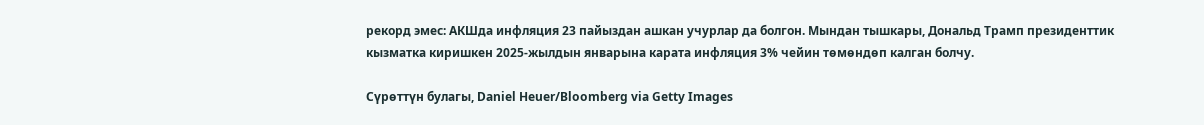рекорд эмес: АКШда инфляция 23 пайыздан ашкан учурлар да болгон. Мындан тышкары, Дональд Трамп президенттик кызматка киришкен 2025-жылдын январына карата инфляция 3% чейин төмөндөп калган болчу.

Сүрөттүн булагы, Daniel Heuer/Bloomberg via Getty Images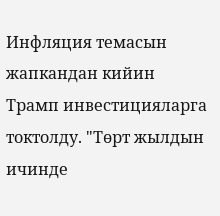Инфляция темасын жапкандан кийин Трамп инвестицияларга токтолду. "Төрт жылдын ичинде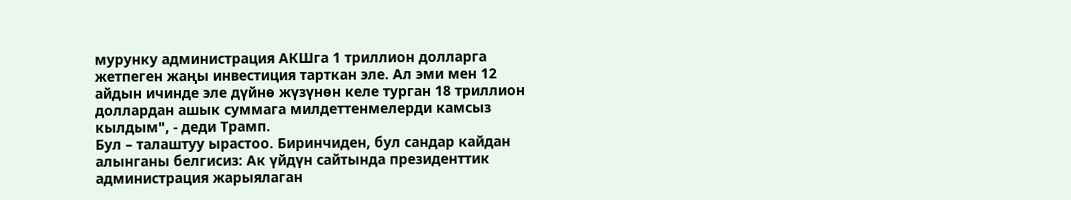мурунку администрация АКШга 1 триллион долларга жетпеген жаңы инвестиция тарткан эле. Ал эми мен 12 айдын ичинде эле дүйнө жүзүнөн келе турган 18 триллион доллардан ашык суммага милдеттенмелерди камсыз кылдым", - деди Трамп.
Бул – талаштуу ырастоо. Биринчиден, бул сандар кайдан алынганы белгисиз: Ак үйдүн сайтында президенттик администрация жарыялаган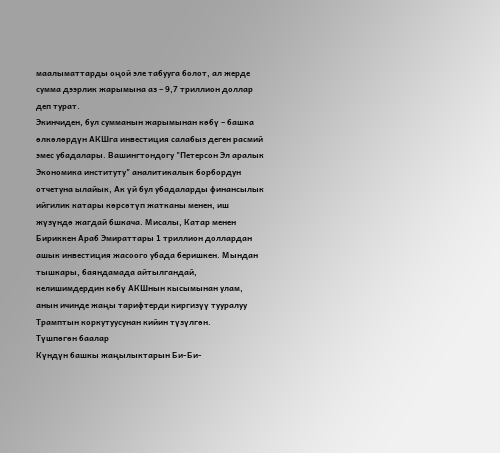маалыматтарды оңой эле табууга болот, ал жерде сумма дээрлик жарымына аз – 9,7 триллион доллар деп турат.
Экинчиден, бул сумманын жарымынан көбү – башка өлкөлөрдүн АКШга инвестиция салабыз деген расмий эмес убадалары. Вашингтондогу "Петерсон Эл аралык Экономика институту" аналитикалык борбордун отчетуна ылайык, Ак үй бул убадаларды финансылык ийгилик катары көрсөтүп жатканы менен, иш жүзүндө жагдай бшкача. Мисалы, Катар менен Бириккен Араб Эмираттары 1 триллион доллардан ашык инвестиция жасоого убада беришкен. Мындан тышкары, баяндамада айтылгандай, келишимдердин көбү АКШнын кысымынан улам, анын ичинде жаңы тарифтерди киргизүү тууралуу Трамптын коркутуусунан кийин түзүлгөн.
Түшпөгөн баалар
Күндүн башкы жаңылыктарын Би-Би-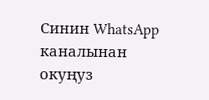Синин WhatsApp каналынан окуңуз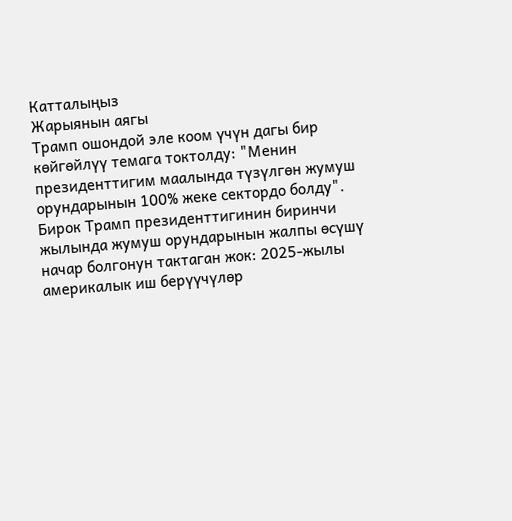Катталыңыз
Жарыянын аягы
Трамп ошондой эле коом үчүн дагы бир көйгөйлүү темага токтолду: "Менин президенттигим маалында түзүлгөн жумуш орундарынын 100% жеке сектордо болду". Бирок Трамп президенттигинин биринчи жылында жумуш орундарынын жалпы өсүшү начар болгонун тактаган жок: 2025-жылы америкалык иш берүүчүлөр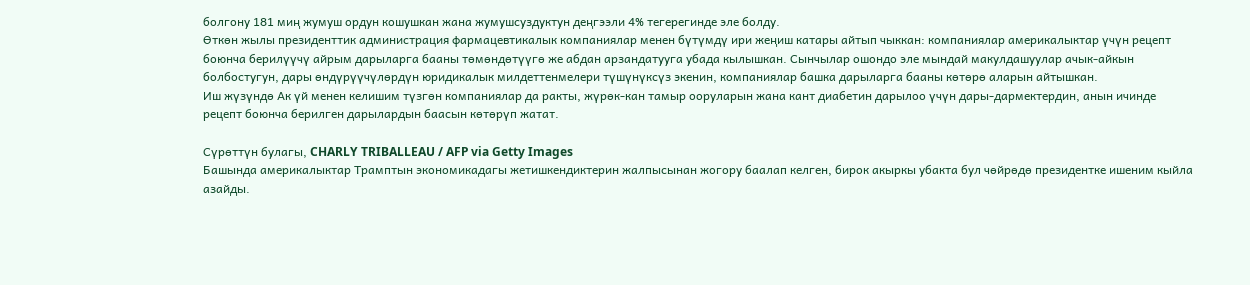болгону 181 миң жумуш ордун кошушкан жана жумушсуздуктун деңгээли 4% тегерегинде эле болду.
Өткөн жылы президенттик администрация фармацевтикалык компаниялар менен бүтүмдү ири жеңиш катары айтып чыккан: компаниялар америкалыктар үчүн рецепт боюнча берилүүчү айрым дарыларга бааны төмөндөтүүгө же абдан арзандатууга убада кылышкан. Сынчылар ошондо эле мындай макулдашуулар ачык-айкын болбостугун, дары өндүрүүчүлөрдүн юридикалык милдеттенмелери түшүнүксүз экенин, компаниялар башка дарыларга бааны көтөрө аларын айтышкан.
Иш жүзүндө Ак үй менен келишим түзгөн компаниялар да ракты, жүрөк-кан тамыр ооруларын жана кант диабетин дарылоо үчүн дары-дармектердин, анын ичинде рецепт боюнча берилген дарылардын баасын көтөрүп жатат.

Сүрөттүн булагы, CHARLY TRIBALLEAU / AFP via Getty Images
Башында америкалыктар Трамптын экономикадагы жетишкендиктерин жалпысынан жогору баалап келген, бирок акыркы убакта бул чөйрөдө президентке ишеним кыйла азайды.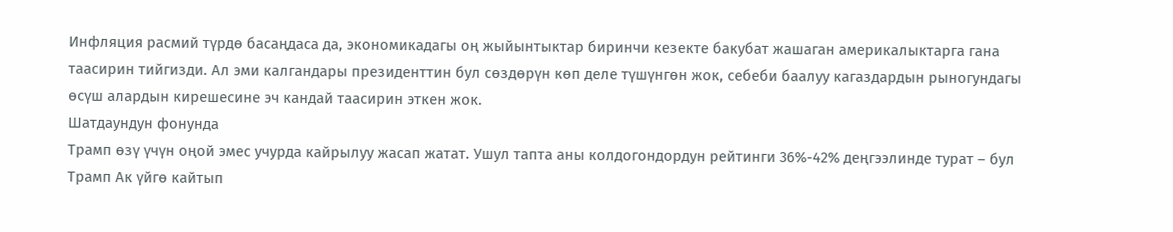Инфляция расмий түрдө басаңдаса да, экономикадагы оң жыйынтыктар биринчи кезекте бакубат жашаган америкалыктарга гана таасирин тийгизди. Ал эми калгандары президенттин бул сөздөрүн көп деле түшүнгөн жок, себеби баалуу кагаздардын рыногундагы өсүш алардын кирешесине эч кандай таасирин эткен жок.
Шатдаундун фонунда
Трамп өзү үчүн оңой эмес учурда кайрылуу жасап жатат. Ушул тапта аны колдогондордун рейтинги 36%-42% деңгээлинде турат – бул Трамп Ак үйгө кайтып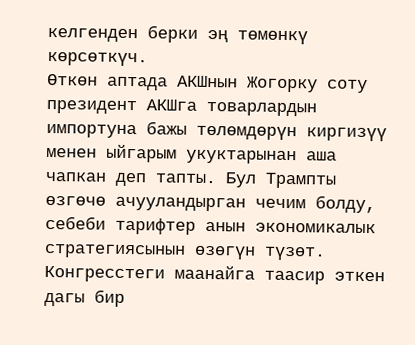келгенден берки эң төмөнкү көрсөткүч.
Өткөн аптада АКШнын Жогорку соту президент АКШга товарлардын импортуна бажы төлөмдөрүн киргизүү менен ыйгарым укуктарынан аша чапкан деп тапты. Бул Трампты өзгөчө ачууландырган чечим болду, себеби тарифтер анын экономикалык стратегиясынын өзөгүн түзөт.
Конгресстеги маанайга таасир эткен дагы бир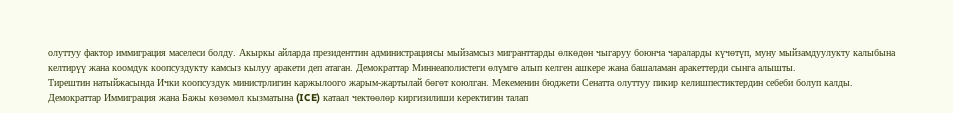олуттуу фактор иммиграция маселеси болду. Акыркы айларда президенттин администрациясы мыйзамсыз мигранттарды өлкөдөн чыгаруу боюнча чараларды күчөтүп, муну мыйзамдуулукту калыбына келтирүү жана коомдук коопсуздукту камсыз кылуу аракети деп атаган. Демократтар Миннеаполистеги өлүмгө алып келген ашкере жана башаламан аракеттерди сынга алышты.
Тирештин натыйжасында Ички коопсуздук министрлигин каржылоого жарым-жартылай бөгөт коюлган. Мекеменин бюджети Сенатта олуттуу пикир келишпестиктердин себеби болуп калды. Демократтар Иммиграция жана Бажы көзөмөл кызматына (ICE) катаал чектөөлөр киргизилиши керектигин талап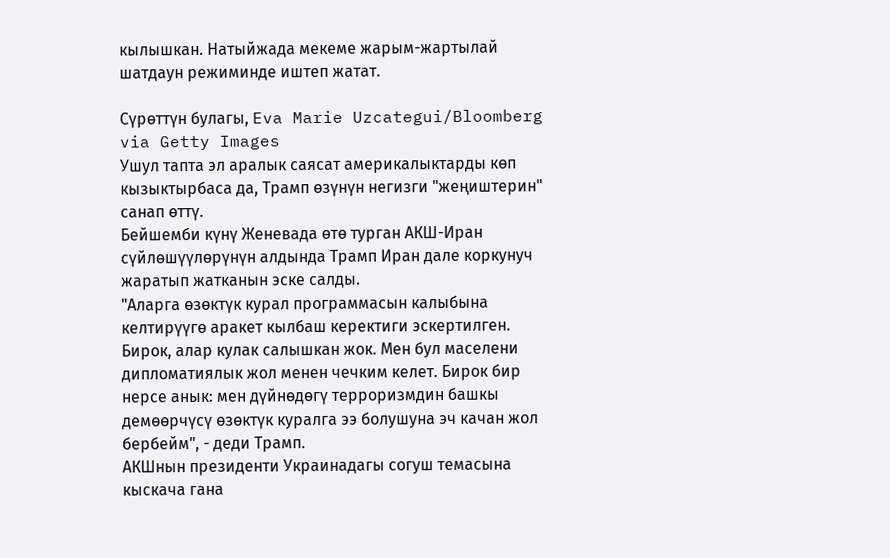кылышкан. Натыйжада мекеме жарым-жартылай шатдаун режиминде иштеп жатат.

Сүрөттүн булагы, Eva Marie Uzcategui/Bloomberg via Getty Images
Ушул тапта эл аралык саясат америкалыктарды көп кызыктырбаса да, Трамп өзүнүн негизги "жеңиштерин" санап өттү.
Бейшемби күнү Женевада өтө турган АКШ-Иран сүйлөшүүлөрүнүн алдында Трамп Иран дале коркунуч жаратып жатканын эске салды.
"Аларга өзөктүк курал программасын калыбына келтирүүгө аракет кылбаш керектиги эскертилген. Бирок, алар кулак салышкан жок. Мен бул маселени дипломатиялык жол менен чечким келет. Бирок бир нерсе анык: мен дүйнөдөгү терроризмдин башкы демөөрчүсү өзөктүк куралга ээ болушуна эч качан жол бербейм", - деди Трамп.
АКШнын президенти Украинадагы согуш темасына кыскача гана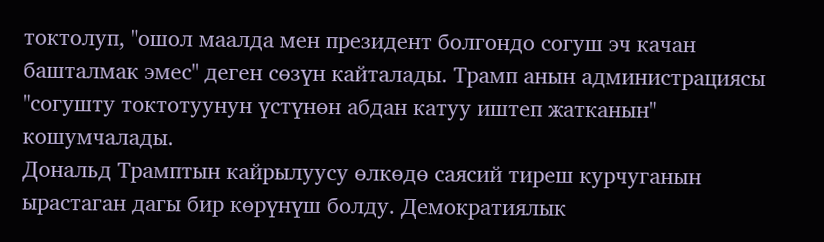токтолуп, "ошол маалда мен президент болгондо согуш эч качан башталмак эмес" деген сөзүн кайталады. Трамп анын администрациясы "согушту токтотуунун үстүнөн абдан катуу иштеп жатканын" кошумчалады.
Дональд Трамптын кайрылуусу өлкөдө саясий тиреш курчуганын ырастаган дагы бир көрүнүш болду. Демократиялык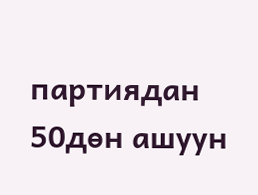партиядан 50дөн ашуун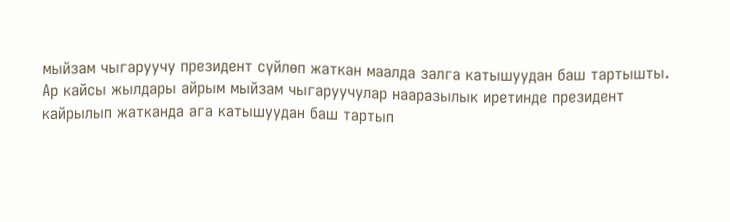мыйзам чыгаруучу президент сүйлөп жаткан маалда залга катышуудан баш тартышты.
Ар кайсы жылдары айрым мыйзам чыгаруучулар нааразылык иретинде президент кайрылып жатканда ага катышуудан баш тартып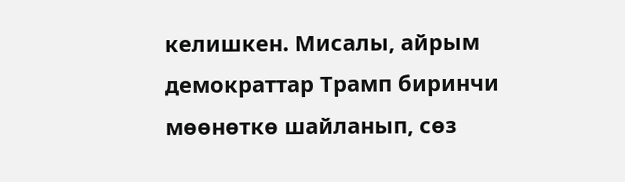келишкен. Мисалы, айрым демократтар Трамп биринчи мөөнөткө шайланып, сөз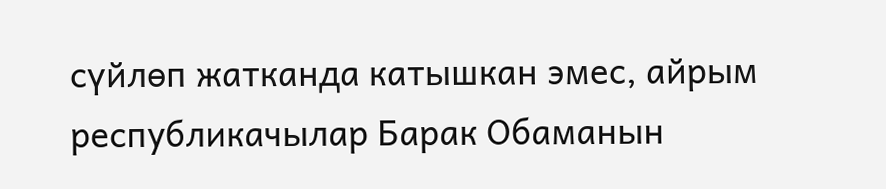сүйлөп жатканда катышкан эмес, айрым республикачылар Барак Обаманын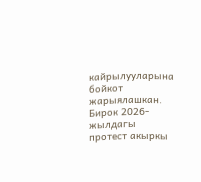кайрылууларына бойкот жарыялашкан. Бирок 2026-жылдагы протест акыркы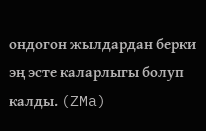ондогон жылдардан берки эң эсте каларлыгы болуп калды. (ZMa)